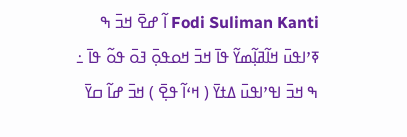Fodi Suliman Kanti ߊ߬ ߝߐ߫ ߞߏ߫ ߒ ߧߴߊߟߎ߫ ߞߊ߬ߥߊ߲߬ߘߌ߬ ߟߊ߫ ߞߏ߫ ߞߋߟߋ߲߫ ߔߋ߫ ߟߋ߬ ߟߊ߫ ߸ ߒ ߞߏ߫ ߊߟߴߊߟߎ߫ ߡߙߌ߫ ( ߞߵߊ߬ ߟߐ߲߫ ) ߞߏ߫ ߝߊ߬ ߛߌ߫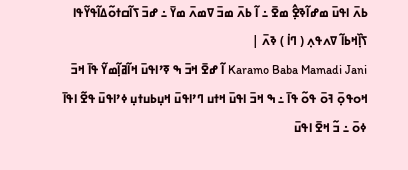ߕߍ߫ ߊߟߎ߫ ߘߝߊ߬ߢߐ߲߮ ߘߐ߫ ߸ ߊ߬ ߕߍ߫ ߘߏ߫ ߜߘߍ߫ ߘߌ߫ ߸ ߝߏ߫ ߖߊ߬ߛߙߋ߬ߡߊ߬ߟߌ߬ߟߊ ߖߊ߲߰ߞߕߊ߬ ߜߍߟߍ߲ ( ߣߊ߭ ) ߢߍ߫ |
Karamo Baba Mamadi Jani ߊ߬ ߝߐ߫ ߞߏ߫ ߒ ߧߴߊߟߎ߫ ߞߊ߬ߥߊ߲߬ߘߌ߬ ߟߊ߫ ߞߏ߫ ߞߋߟߋ߲߫ ߔߋ߫ ߟߋ߬ ߟߊ߫ ߸ ߒ ߞߏ߫ ߊߟߎ߫ ߞߙߎ ߣߴߊߟߎ߫ ߞߎ߲ߕߎߙߎ߲ ߦߴߊߟߎ߫ ߟߐ߬ ߊߟߊ߫ ߦߋ߫ ߸ ߏ߬ ߞߐ߫ ߊߟߎ߫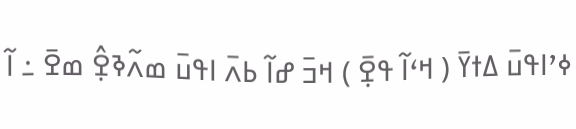ߦߴߊߟߎ߫ ߡߙߌ߫ ( ߞߵߊ߬ ߟߐ߲߫ ) ߞߏ߫ ߝߊ߬ ߕߍ߫ ߊߟߎ߫ ߘߍ߬ߢߐ߲߮ ߘߐ߫ ߸ ߊ߬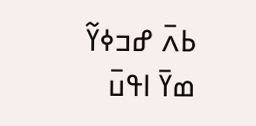ߕߍ߫ ߝߏߦߌ߬ ߘߌ߫ ߊߟߎ߫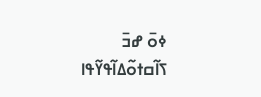ߦߋ߫ ߝߏ߫ ߖߊ߬ߛߙߋ߬ߡߊ߬ߟߌ߬ߟߊ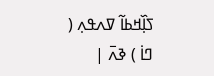ߖߊ߲߰ߞߕߊ߬ ߜߍߟߍ߲ ( ߣߊ߭ ) ߢߍ߫ |